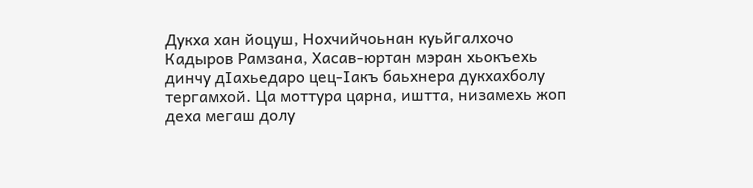Дукха хан йоцуш, Нохчийчоьнан куьйгалхочо Кадыров Рамзана, Хасав-юртан мэран хьокъехь динчу дIахьедаро цец-Iакъ баьхнера дукхахболу тергамхой. Ца моттура царна, иштта, низамехь жоп деха мегаш долу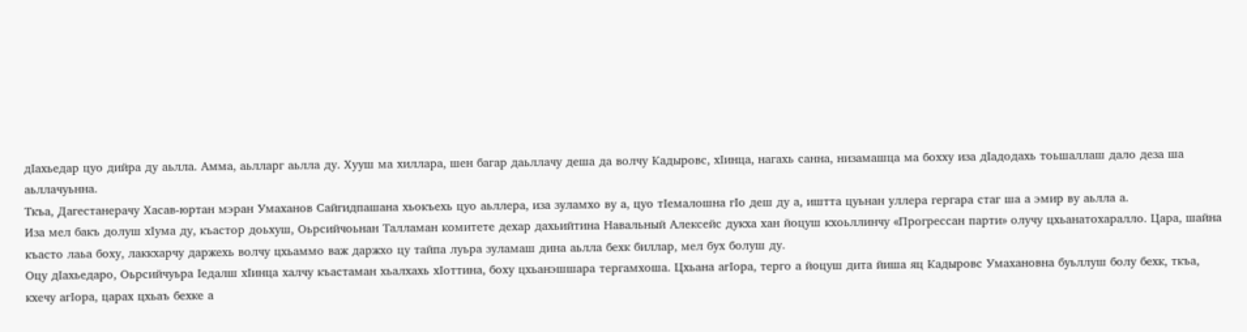дIахьедар цуо дийра ду аьлла. Амма, аьлларг аьлла ду. Хууш ма хиллара, шен багар даьллачу деша да волчу Кадыровс, хIинца, нагахь санна, низамашца ма бохху иза дIадодахь тоьшаллаш дало деза ша аьллачуьнна.
Ткъа, Дагестанерачу Хасав-юртан мэран Умаханов Сайгидпашана хьокъехь цуо аьллера, иза зуламхо ву а, цуо тIемалошна гIо деш ду а, иштта цуьнан уллера гергара стаг ша а эмир ву аьлла а.
Иза мел бакъ долуш хIума ду, къастор доьхуш, Оьрсийчоьнан Талламан комитете дехар дахьийтина Навальный Алексейс дукха хан йоцуш кхоьллинчу «Прогрессан парти» олучу цхьанатохаралло. Цара, шайна къасто лаьа боху, лаккхарчу даржехь волчу цхьаммо важ даржхо цу тайпа луьра зуламаш дина аьлла бехк биллар, мел бух болуш ду.
Оцу дIахьедаро, Оьрсийчуьра Iедалш хIинца халчу къастаман хьалхахь хIоттина, боху цхьанэшшара тергамхоша. Цхьана агIора, терго а йоцуш дита йиша яц Кадыровс Умахановна буьллуш болу бехк, ткъа, кхечу агIора, царах цхьаъ бехке а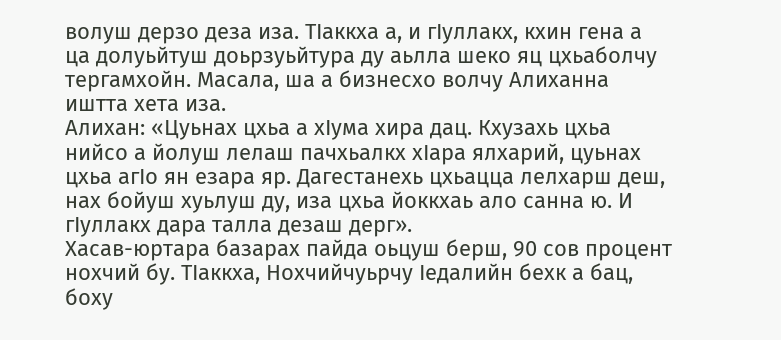волуш дерзо деза иза. ТIаккха а, и гIуллакх, кхин гена а ца долуьйтуш доьрзуьйтура ду аьлла шеко яц цхьаболчу тергамхойн. Масала, ша а бизнесхо волчу Алиханна иштта хета иза.
Алихан: «Цуьнах цхьа а хIума хира дац. Кхузахь цхьа нийсо а йолуш лелаш пачхьалкх хIара ялхарий, цуьнах цхьа агIо ян езара яр. Дагестанехь цхьацца лелхарш деш, нах бойуш хуьлуш ду, иза цхьа йоккхаь ало санна ю. И гIуллакх дара талла дезаш дерг».
Хасав-юртара базарах пайда оьцуш берш, 90 сов процент нохчий бу. ТIаккха, Нохчийчуьрчу Iедалийн бехк а бац, боху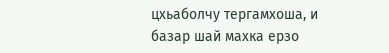цхьаболчу тергамхоша, и базар шай махка ерзо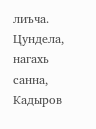лиъча. Цундела, нагахь санна, Кадыров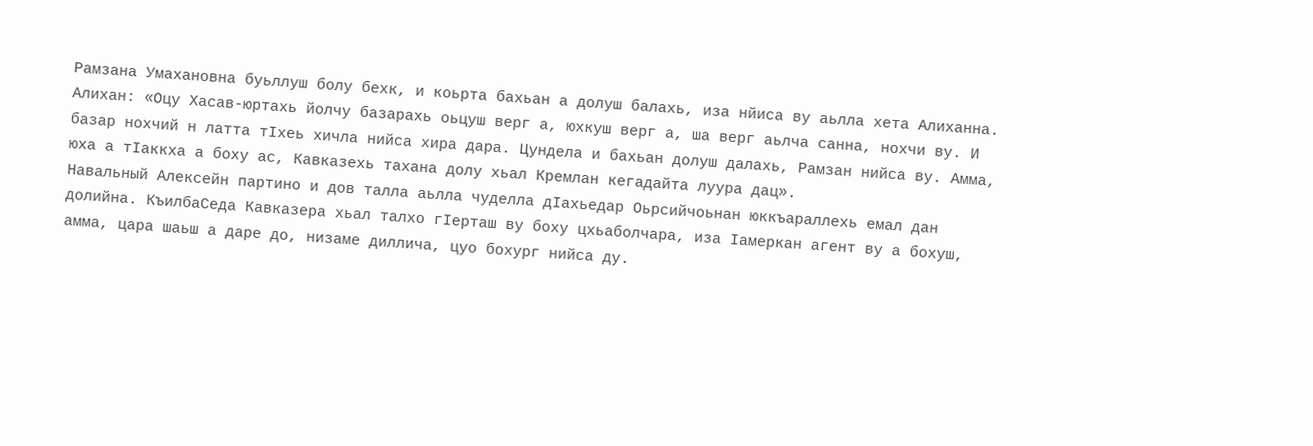Рамзана Умахановна буьллуш болу бехк, и коьрта бахьан а долуш балахь, иза нйиса ву аьлла хета Алиханна.
Алихан: «Оцу Хасав-юртахь йолчу базарахь оьцуш верг а, юхкуш верг а, ша верг аьлча санна, нохчи ву. И базар нохчий н латта тIхеь хичла нийса хира дара. Цундела и бахьан долуш далахь, Рамзан нийса ву. Амма, юха а тIаккха а боху ас, Кавказехь тахана долу хьал Кремлан кегадайта луура дац».
Навальный Алексейн партино и дов талла аьлла чуделла дIахьедар Оьрсийчоьнан юккъараллехь емал дан долийна. КъилбаСеда Кавказера хьал талхо гIерташ ву боху цхьаболчара, иза Iамеркан агент ву а бохуш, амма, цара шаьш а даре до, низаме диллича, цуо бохург нийса ду.